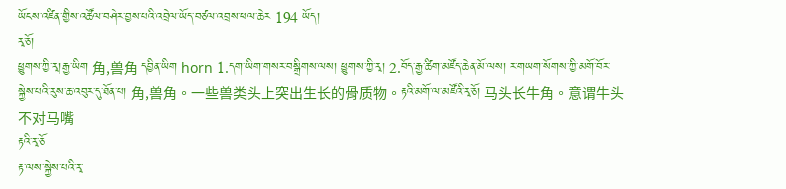ཡོངས་འཛིན་གྱིས་འཚོལ་བཤེར་བྱས་པའི་འབྲེལ་ཡོད་བཙལ་འབྲས་ཕལ་ཆེར 194 ཡོད།
རྭ་ཅོ།
ཕྱུགས་ཀྱི་རྭ།རྒྱ་ཡིག 角,兽角 དབྱིན་ཡིག horn 1.དག་ཡིག་གསར་བསྒྲིགས་ལས། ཕྱུགས་ཀྱི་རྭ། 2.བོད་རྒྱ་ཚིག་མཛོད་ཆེན་མོ་ལས། ར་གཡག་སོགས་ཀྱི་མགོ་བོར་སྐྱེས་པའི་རུས་ཆ་འབུར་དུ་ཐོན་པ། 角,兽角。一些兽类头上突出生长的骨质物。རྟའི་མགོ་ལ་མཛོའི་རྭ་ཅོ། 马头长牛角。意谓牛头不对马嘴
རྟའི་རྭ་ཅོ
རྟ་ལས་སྐྱེས་པའི་རྭ་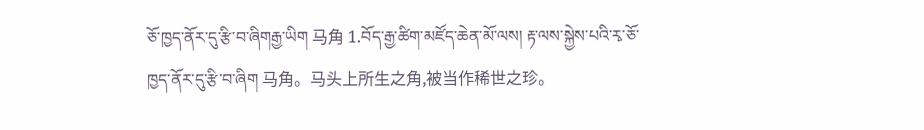ཅོ་ཁྱད་ནོར་དུ་རྩི་བ་ཞིགརྒྱ་ཡིག 马角 1.བོད་རྒྱ་ཚིག་མཛོད་ཆེན་མོ་ལས། རྟ་ལས་སྐྱེས་པའི་རྭ་ཅོ་ཁྱད་ནོར་དུ་རྩི་བ་ཞིག 马角。马头上所生之角,被当作稀世之珍。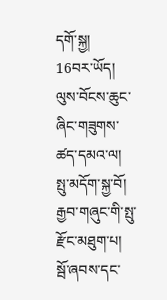དགོ་སྐྱ།
16བར་ཡོད། ལུས་བོངས་ཆུང་ཞིང་གཟུགས་ཚད་དམའ་ལ། སྤུ་མདོག་སྐྱ་བོ། རྒྱབ་གཞུང་གི་སྤུ་རྫོང་མཐུག་པ། སྦོ་ཞབས་དང་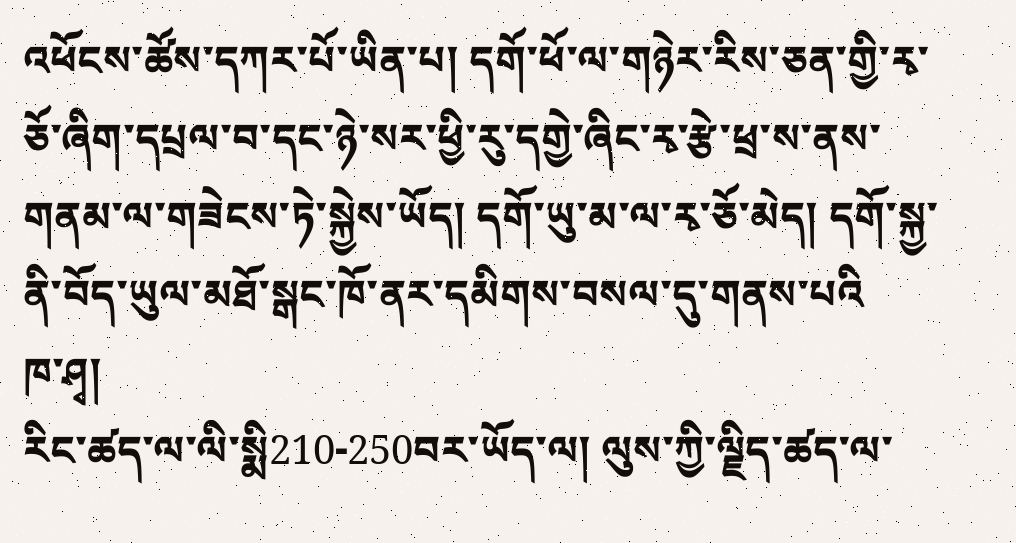འཕོངས་ཚོས་དཀར་པོ་ཡིན་པ། དགོ་ཕོ་ལ་གཉེར་རིས་ཅན་གྱི་རྭ་ཅོ་ཞིག་དཔྲལ་བ་དང་ཉེ་སར་ཕྱི་རུ་དགྱེ་ཞིང་རྭ་རྩེ་ཕྲ་ས་ནས་གནམ་ལ་གཟེངས་ཏེ་སྐྱེས་ཡོད། དགོ་ཡུ་མ་ལ་རྭ་ཅོ་མེད། དགོ་སྐྱ་ནི་བོད་ཡུལ་མཐོ་སྒང་ཁོ་ནར་དམིགས་བསལ་དུ་གནས་པའི
ཁ་ཤྭ།
རིང་ཚད་ལ་ལི་སྨི210-250བར་ཡོད་ལ། ལུས་ཀྱི་ལྗིད་ཚད་ལ་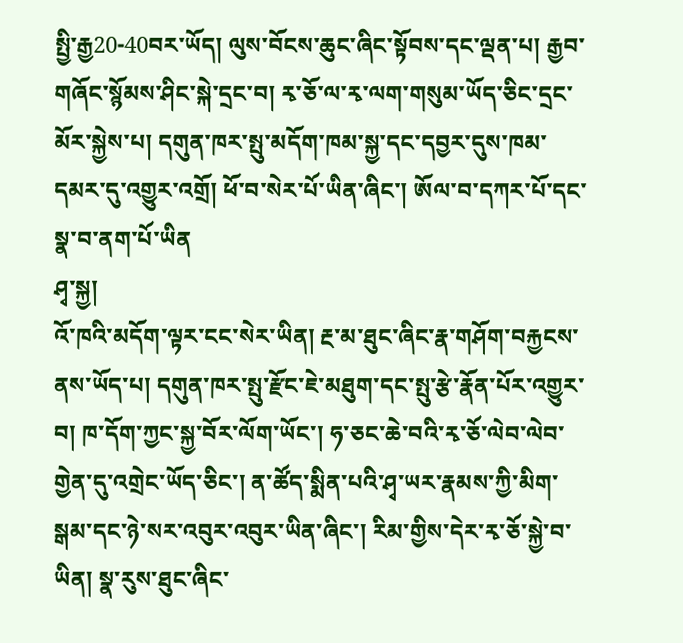སྤྱི་རྒྱ20-40བར་ཡོད། ལུས་བོངས་ཆུང་ཞིང་སྟོབས་དང་ལྡན་པ། རྒྱབ་གཞོང་སྙོམས་ཤིང་སྐེ་དྲང་བ། རྭ་ཅོ་ལ་རྭ་ལག་གསུམ་ཡོད་ཅིང་དྲང་མོར་སྐྱེས་པ། དགུན་ཁར་སྤུ་མདོག་ཁམ་སྐྱ་དང་དབྱར་དུས་ཁམ་དམར་དུ་འགྱུར་འགྲོ། ཕོ་བ་སེར་པོ་ཡིན་ཞིང་། ཨོལ་བ་དཀར་པོ་དང་སྣ་བ་ནག་པོ་ཡིན
ཤྭ་སྐྱ།
འོ་ཁའི་མདོག་ལྟར་ངང་སེར་ཡིན། རྔ་མ་ཐུང་ཞིང་རྣ་གཤོག་བརྐྱངས་ནས་ཡོད་པ། དགུན་ཁར་སྤུ་རྫོང་ཇེ་མཐུག་དང་སྤུ་རྩེ་རྣོན་པོར་འགྱུར་བ། ཁ་དོག་ཀྱང་སྐྱ་བོར་ལོག་ཡོང་། ཧ་ཅང་ཆེ་བའི་རྭ་ཅོ་ལེབ་ལེབ་གྱེན་དུ་འགྲེང་ཡོད་ཅིང་། ན་ཚོད་སྨིན་པའི་ཤྭ་ཡར་རྣམས་ཀྱི་མིག་སྒམ་དང་ཉེ་སར་འབུར་འབུར་ཡིན་ཞིང་། རིམ་གྱིས་དེར་རྭ་ཅོ་སྐྱེ་བ་ཡིན། སྣ་རུས་ཐུང་ཞིང་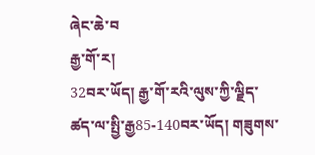ཞེང་ཆེ་བ
རྒྱ་གོ་ར།
32བར་ཡོད། རྒྱ་གོ་རའི་ལུས་ཀྱི་ལྗིད་ཚད་ལ་སྤྱི་རྒྱ85-140བར་ཡོད། གཟུགས་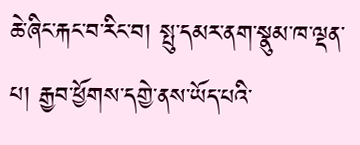ཆེ་ཞིང་རྐང་བ་རིང་བ། སྤུ་དམར་ནག་སྣུམ་ཁ་ལྡན་པ། རྒྱབ་ཕྱོགས་དགྱེ་ནས་ཡོད་པའི་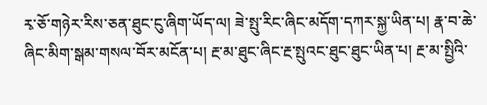རྭ་ཅོ་གཉེར་རིས་ཅན་ཐུང་ངུ་ཞིག་ཡོད་ལ། ཟེ་སྤུ་རིང་ཞིང་མདོག་དཀར་སྐྱ་ཡིན་པ། རྣ་བ་ཆེ་ཞིང་མིག་སྒམ་གསལ་བོར་མངོན་པ། རྔ་མ་ཐུང་ཞིང་རྔ་སྤུའང་ཐུང་ཐུང་ཡིན་པ། རྔ་མ་སྤྱིའི་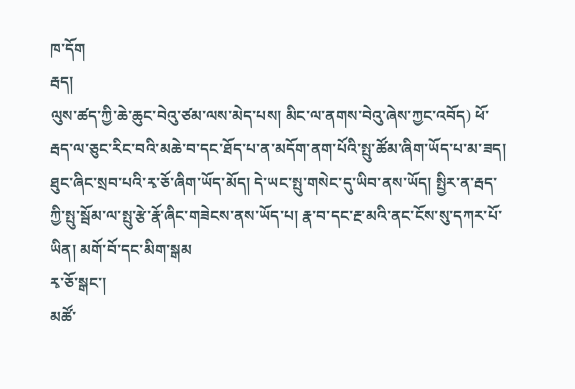ཁ་དོག
རྦད།
ལུས་ཚད་ཀྱི་ཆེ་ཆུང་བེའུ་ཙམ་ལས་མེད་པས། མིང་ལ་ནགས་བེའུ་ཞེས་ཀྱང་འབོད) ཕོ་རྦད་ལ་ཅུང་རིང་བའི་མཆེ་བ་དང་ཐོད་པ་ན་མདོག་ནག་པོའི་སྤུ་ཚོམ་ཞིག་ཡོད་པ་མ་ཟད། ཐུང་ཞིང་སྲབ་པའི་རྭ་ཅོ་ཞིག་ཡོད་མོད། དེ་ཡང་སྤུ་གསེང་དུ་ཡིབ་ནས་ཡོད། སྤྱིར་ན་རྦད་ཀྱི་སྤུ་སྦོམ་ལ་སྤུ་རྩེ་རྣོ་ཞིང་གཟེངས་ནས་ཡོད་པ། རྣ་བ་དང་རྔ་མའི་ནང་ངོས་སུ་དཀར་པོ་ཡིན། མགོ་བོ་དང་མིག་སྒམ
རྭ་ཅོ་སྒང་།
མཚོ་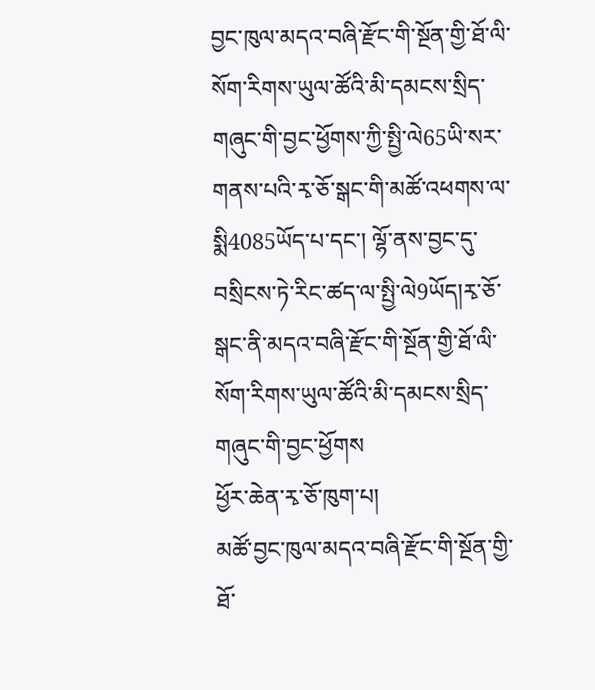བྱང་ཁུལ་མདའ་བཞི་རྫོང་གི་སྔོན་གྱི་ཐོ་ལི་སོག་རིགས་ཡུལ་ཚོའི་མི་དམངས་སྲིད་གཞུང་གི་བྱང་ཕྱོགས་ཀྱི་སྤྱི་ལེ65ཡི་སར་གནས་པའི་རྭ་ཅོ་སྒང་གི་མཚོ་འཕགས་ལ་སྨི4085ཡོད་པ་དང་། ལྷོ་ནས་བྱང་དུ་བསྲིངས་ཏེ་རིང་ཚད་ལ་སྤྱི་ལེ9ཡོད།རྭ་ཅོ་སྒང་ནི་མདའ་བཞི་རྫོང་གི་སྔོན་གྱི་ཐོ་ལི་སོག་རིགས་ཡུལ་ཚོའི་མི་དམངས་སྲིད་གཞུང་གི་བྱང་ཕྱོགས
ཕྱོར་ཆེན་རྭ་ཅོ་ཁུག་པ།
མཚོ་བྱང་ཁུལ་མདའ་བཞི་རྫོང་གི་སྔོན་གྱི་ཐོ་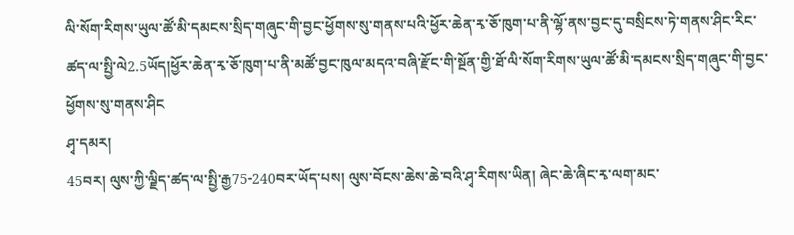ལི་སོག་རིགས་ཡུལ་ཚོ་མི་དམངས་སྲིད་གཞུང་གི་བྱང་ཕྱོགས་སུ་གནས་པའི་ཕྱོར་ཆེན་རྭ་ཅོ་ཁུག་པ་ནི་ལྷོ་ནས་བྱང་དུ་བསྲིངས་ཏེ་གནས་ཤིང་རིང་ཚད་ལ་སྤྱི་ལེ2.5ཡོད།ཕྱོར་ཆེན་རྭ་ཅོ་ཁུག་པ་ནི་མཚོ་བྱང་ཁུལ་མདའ་བཞི་རྫོང་གི་སྔོན་གྱི་ཐོ་ལི་སོག་རིགས་ཡུལ་ཚོ་མི་དམངས་སྲིད་གཞུང་གི་བྱང་ཕྱོགས་སུ་གནས་ཤིང
ཤྭ་དམར།
45བར། ལུས་ཀྱི་ལྗིད་ཚད་ལ་སྤྱི་རྒྱ75-240བར་ཡོད་པས། ལུས་བོངས་ཆེས་ཆེ་བའི་ཤྭ་རིགས་ཡིན། ཞེང་ཆེ་ཞིང་རྭ་ལག་མང་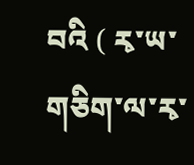བའི ( རྭ་ཡ་གཅིག་ལ་རྭ་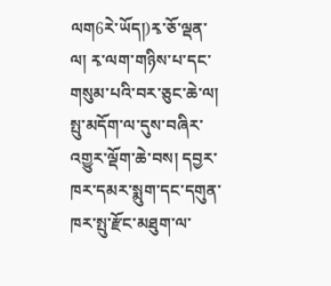ལག6རེ་ཡོད།)རྭ་ཅོ་ལྡན་ལ། རྭ་ལག་གཉིས་པ་དང་གསུམ་པའི་བར་ཅུང་ཆེ་ལ། སྤུ་མདོག་ལ་དུས་བཞིར་འགྱུར་ལྡོག་ཆེ་བས། དབྱར་ཁར་དམར་སྨུག་དང་དགུན་ཁར་སྤུ་རྫོང་མཐུག་ལ་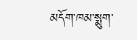མདོག་ཁམ་སྨུག་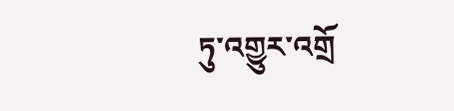ཏུ་འགྱུར་འགྲོ